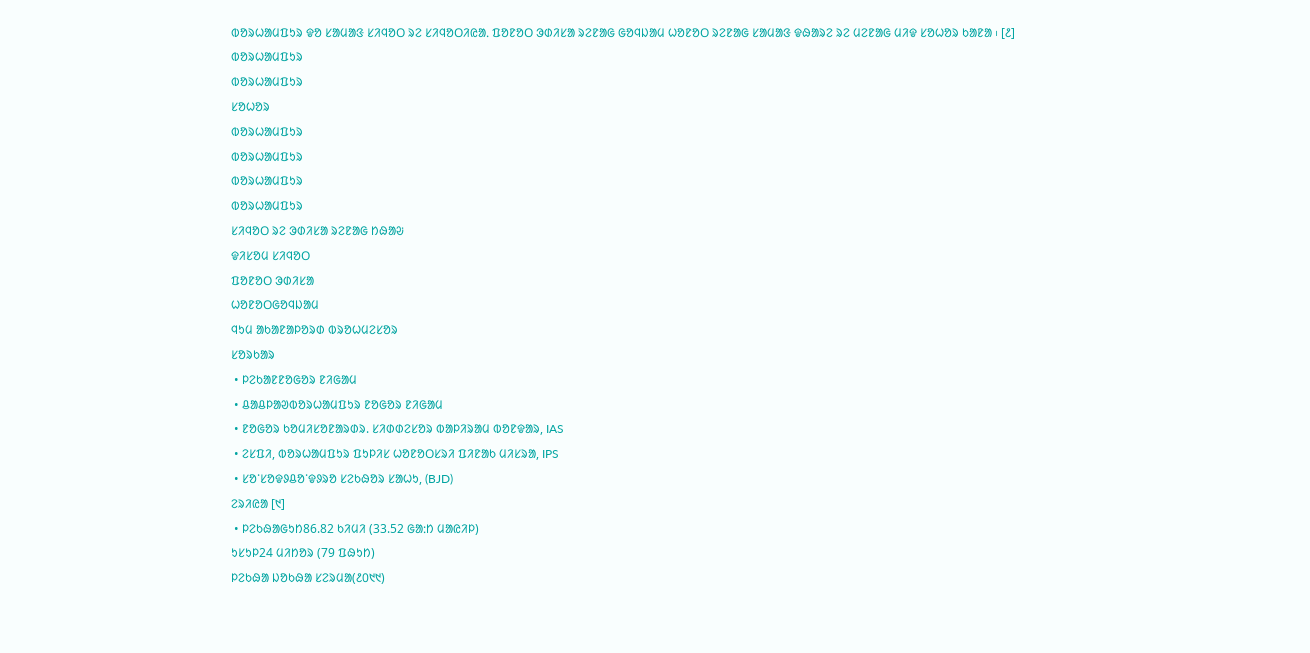ᱵᱚᱨᱦᱟᱢᱯᱩᱨ ᱫᱚ ᱥᱟᱢᱟᱝ ᱥᱤᱧᱚᱛ ᱨᱮ ᱥᱤᱧᱚᱛᱤᱭᱟᱹ ᱯᱚᱱᱚᱛ ᱳᱰᱤᱥᱟ ᱨᱮᱱᱟᱜ ᱜᱚᱧᱡᱟᱢ ᱦᱚᱱᱚᱛ ᱨᱮᱱᱟᱜ ᱥᱟᱢᱟᱝ ᱫᱷᱟᱨᱮ ᱨᱮ ᱢᱮᱱᱟᱜ ᱢᱤᱫ ᱥᱚᱦᱚᱨ ᱠᱟᱱᱟ ᱾ [᱒]
ᱵᱚᱨᱦᱟᱢᱯᱩᱨ
ᱵᱚᱨᱦᱟᱢᱯᱩᱨ
ᱥᱚᱦᱚᱨ
ᱵᱚᱨᱦᱟᱢᱯᱩᱨ
ᱵᱚᱨᱦᱟᱢᱯᱩᱨ
ᱵᱚᱨᱦᱟᱢᱯᱩᱨ
ᱵᱚᱨᱦᱟᱢᱯᱩᱨ
ᱥᱤᱧᱚᱛ ᱨᱮ ᱳᱰᱤᱥᱟ ᱨᱮᱱᱟᱜ ᱴᱷᱟᱶ
ᱫᱤᱥᱚᱢ ᱥᱤᱧᱚᱛ
ᱯᱚᱱᱚᱛ ᱳᱰᱤᱥᱟ
ᱦᱚᱱᱚᱛᱜᱚᱧᱡᱟᱢ
ᱧᱩᱢ ᱟᱠᱟᱱᱟᱞᱚᱨᱰ ᱵᱨᱚᱦᱢᱮᱥᱚᱨ
ᱥᱚᱨᱠᱟᱨ
 • ᱞᱮᱠᱟᱱᱱᱚᱜᱚᱨ ᱱᱤᱜᱟᱢ
 • ᱪᱟᱪᱞᱟᱣᱵᱚᱨᱦᱟᱢᱯᱩᱨ ᱱᱚᱜᱚᱨ ᱱᱤᱜᱟᱢ
 • ᱱᱚᱜᱚᱨ ᱠᱚᱢᱤᱥᱚᱱᱟᱨᱰᱨ. ᱥᱤᱰᱰᱮᱥᱚᱨ ᱵᱟᱞᱤᱨᱟᱢ ᱵᱚᱱᱫᱟᱨ, IAS
 • ᱮᱥᱯᱤ, ᱵᱚᱨᱦᱟᱢᱯᱩᱨ ᱯᱩᱞᱤᱥ ᱦᱚᱱᱚᱛᱥᱨᱤ ᱯᱤᱱᱟᱠ ᱢᱤᱥᱨᱟ, IPS
 • ᱥᱚᱸᱥᱚᱫᱽᱪᱚᱸᱫᱽᱨᱚ ᱥᱮᱠᱷᱚᱨ ᱥᱟᱦᱩ, (BJD)
ᱮᱨᱤᱭᱟ [᱑]
 • ᱞᱮᱠᱷᱟᱜᱩᱴ86.82 ᱠᱤᱢᱤ (33.52 ᱜᱟᱺᱴ ᱢᱟᱭᱤᱞ)
ᱩᱥᱩᱞ24 ᱢᱤᱴᱚᱨ (79 ᱯᱷᱩᱴ)
ᱞᱮᱠᱷᱟ ᱡᱚᱠᱷᱟ ᱥᱮᱨᱢᱟ(᱒᱐᱑᱑)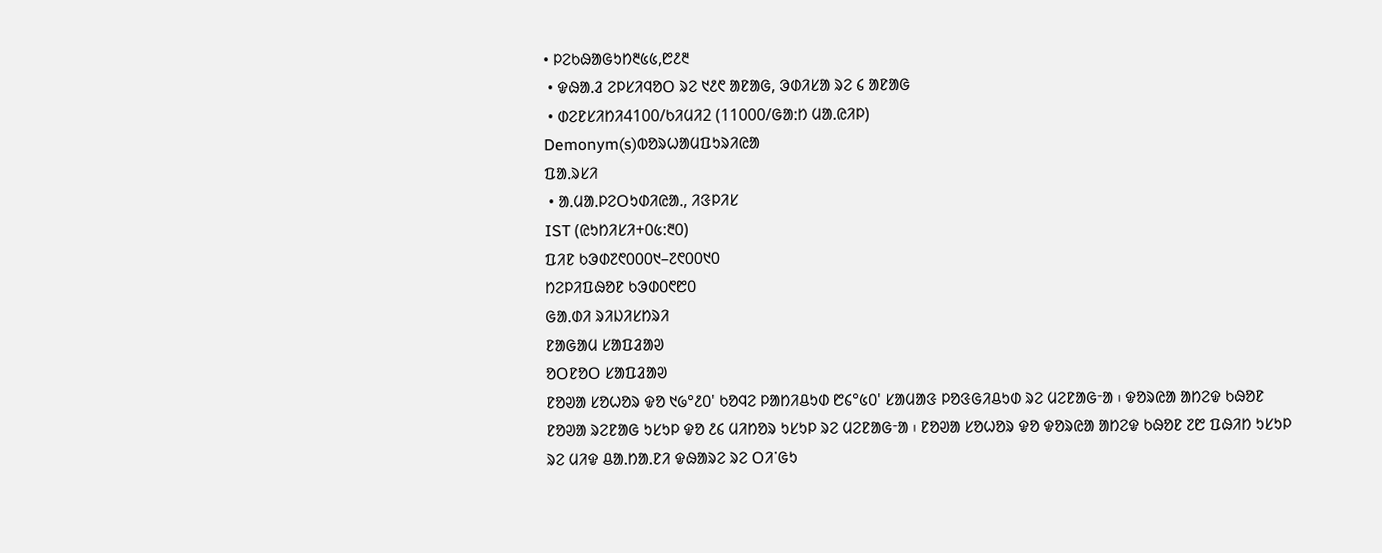• ᱞᱮᱠᱷᱟᱜᱩᱴ᱓᱕᱕,᱘᱒᱓
 • ᱫᱷᱟᱹᱲ ᱮᱞᱥᱤᱧᱚᱛ ᱨᱮ ᱑᱒᱖ ᱟᱱᱟᱜ, ᱳᱰᱤᱥᱟ ᱨᱮ ᱔ ᱟᱱᱟᱜ
 • ᱰᱮᱱᱥᱤᱴᱤ4100/ᱠᱤᱢᱤ2 (11000/ᱜᱟᱺᱴ ᱢᱟᱹᱭᱤᱞ)
Demonym(s)ᱵᱚᱨᱦᱟᱢᱯᱩᱨᱤᱭᱟ
ᱯᱟᱹᱨᱥᱤ
 • ᱟᱹᱢᱟᱹᱞᱮᱛᱩᱰᱤᱭᱟᱹ, ᱤᱝᱞᱤᱥ
IST (ᱭᱩᱴᱤᱥᱤ+᱐᱕:᱓᱐)
ᱯᱤᱱ ᱠᱳᱰ᱗᱖᱐᱐᱐᱑–᱗᱖᱐᱐᱑᱐
ᱴᱮᱞᱤᱯᱷᱚᱱ ᱠᱳᱰ᱐᱖᱘᱐
ᱜᱟᱹᱰᱤ ᱨᱤᱡᱤᱥᱴᱨᱤ
ᱱᱟᱜᱟᱢ ᱥᱟᱯᱲᱟᱣ
ᱚᱛᱱᱚᱛ ᱥᱟᱯᱲᱟᱣ
ᱱᱚᱣᱟ ᱥᱚᱦᱚᱨ ᱫᱚ ᱑᱙°᱒᱐' ᱠᱚᱧᱮ ᱞᱟᱴᱤᱪᱩᱰ ᱘᱔°᱕᱐' ᱥᱟᱢᱟᱝ ᱞᱚᱝᱜᱤᱪᱩᱰ ᱨᱮ ᱢᱮᱱᱟᱜᱼᱟ ᱾ ᱫᱚᱨᱭᱟ ᱟᱴᱮᱫ ᱠᱷᱚᱱ ᱱᱚᱣᱟ ᱨᱮᱱᱟᱜ ᱩᱥᱩᱞ ᱫᱚ ᱒᱔ ᱢᱤᱴᱚᱨ ᱩᱥᱩᱞ ᱨᱮ ᱢᱮᱱᱟᱜᱼᱟ ᱾ ᱱᱚᱣᱟ ᱥᱚᱦᱚᱨ ᱫᱚ ᱫᱚᱨᱭᱟ ᱟᱴᱮᱫ ᱠᱷᱚᱱ ᱗᱘ ᱯᱷᱤᱴ ᱩᱥᱩᱞ ᱨᱮ ᱢᱤᱫ ᱪᱟᱹᱴᱟᱹᱱᱤ ᱫᱷᱟᱨᱮ ᱨᱮ ᱛᱤᱸᱜᱩ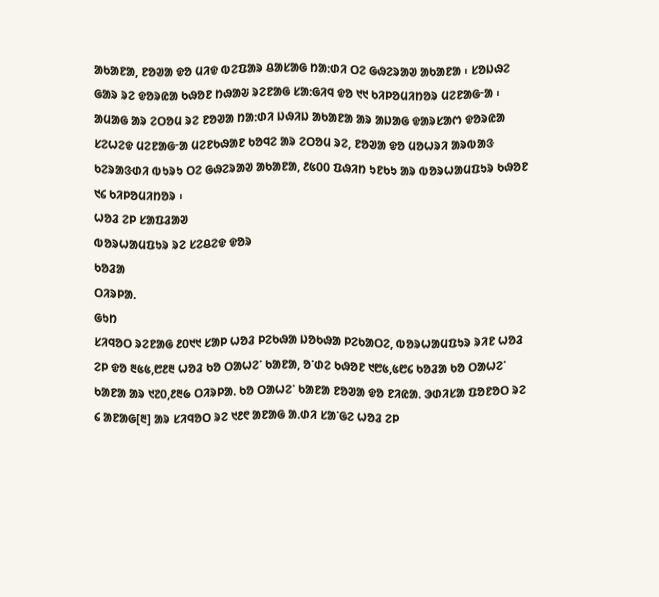ᱟᱠᱟᱱᱟ, ᱱᱚᱣᱟ ᱫᱚ ᱢᱤᱫ ᱵᱮᱯᱟᱨ ᱪᱟᱥᱟᱜ ᱴᱟᱺᱰᱤ ᱛᱮ ᱜᱷᱮᱨᱟᱣ ᱟᱠᱟᱱᱟ ᱾ ᱥᱚᱡᱷᱮ ᱜᱟᱨ ᱨᱮ ᱫᱚᱨᱭᱟ ᱠᱷᱚᱱ ᱴᱷᱟᱶ ᱨᱮᱱᱟᱜ ᱥᱟᱺᱜᱤᱧ ᱫᱚ ᱑᱑ ᱠᱤᱞᱚᱢᱤᱴᱚᱨ ᱢᱮᱱᱟᱜᱼᱟ ᱾ ᱟᱢᱟᱜ ᱟᱨ ᱮᱛᱚᱢ ᱨᱮ ᱱᱚᱣᱟ ᱴᱟᱺᱰᱤ ᱡᱷᱤᱡ ᱟᱠᱟᱱᱟ ᱟᱨ ᱟᱡᱟᱜ ᱫᱟᱨᱥᱟᱬ ᱫᱚᱨᱭᱟ ᱥᱮᱦᱮᱫ ᱢᱮᱱᱟᱜᱼᱟ ᱢᱮᱱᱠᱷᱟᱱ ᱠᱚᱧᱮ ᱟᱨ ᱮᱛᱚᱢ ᱨᱮ, ᱱᱚᱣᱟ ᱫᱚ ᱢᱚᱦᱨᱤ ᱟᱨᱵᱟᱝ ᱠᱮᱨᱟᱝᱰᱤ ᱵᱩᱨᱩ ᱛᱮ ᱜᱷᱮᱨᱟᱣ ᱟᱠᱟᱱᱟ, ᱒᱕᱐᱐ ᱯᱷᱤᱴ ᱩᱱᱠᱩ ᱟᱨ ᱵᱚᱨᱦᱟᱢᱯᱩᱨ ᱠᱷᱚᱱ ᱑᱔ ᱠᱤᱞᱚᱢᱤᱴᱚᱨ ᱾
ᱦᱚᱲ ᱮᱞ ᱥᱟᱯᱲᱟᱣ
ᱵᱚᱨᱦᱟᱢᱯᱩᱨ ᱨᱮ ᱥᱮᱪᱮᱫ ᱫᱚᱨ
ᱠᱚᱲᱟ
ᱛᱤᱨᱞᱟᱹ
ᱜᱩᱴ
ᱥᱤᱧᱚᱛ ᱨᱮᱱᱟᱜ ᱒᱐᱑᱑ ᱥᱟᱞ ᱦᱚᱲ ᱞᱮᱠᱷᱟ ᱡᱚᱠᱷᱟ ᱞᱮᱠᱟᱛᱮ, ᱵᱚᱨᱦᱟᱢᱯᱩᱨ ᱨᱤᱱ ᱦᱚᱲ ᱮᱞ ᱫᱚ ᱓᱕᱕,᱘᱒᱓ ᱦᱚᱲ ᱠᱚ ᱛᱟᱦᱮᱸ ᱠᱟᱱᱟ, ᱚᱸᱰᱮ ᱠᱷᱚᱱ ᱑᱘᱕,᱕᱘᱔ ᱠᱚᱲᱟ ᱠᱚ ᱛᱟᱦᱮᱸ ᱠᱟᱱᱟ ᱟᱨ ᱑᱗᱐,᱒᱓᱙ ᱛᱤᱨᱞᱟᱹ ᱠᱚ ᱛᱟᱦᱮᱸ ᱠᱟᱱᱟ ᱱᱚᱣᱟ ᱫᱚ ᱱᱤᱭᱟᱹ ᱳᱰᱤᱥᱟ ᱯᱚᱱᱚᱛ ᱨᱮ ᱔ ᱟᱱᱟᱜ[᱓] ᱟᱨ ᱥᱤᱧᱚᱛ ᱨᱮ ᱑᱒᱖ ᱟᱱᱟᱜ ᱟᱹᱰᱤ ᱥᱟᱸᱜᱮ ᱦᱚᱲ ᱮᱞ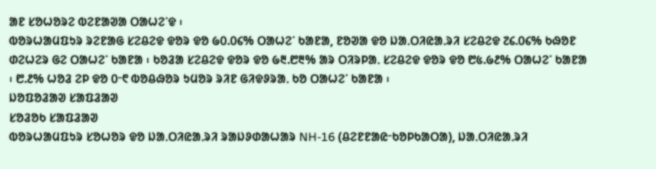ᱟᱱ ᱥᱚᱦᱚᱨᱮ ᱵᱮᱱᱟᱣᱟ ᱛᱟᱦᱮᱸᱫ ᱾
ᱵᱚᱨᱦᱟᱢᱯᱩᱨ ᱨᱮᱱᱟᱜ ᱥᱮᱪᱮᱫ ᱫᱚᱨ ᱫᱚ ᱙᱐.᱐᱔% ᱛᱟᱦᱮᱸ ᱠᱟᱱᱟ, ᱱᱚᱣᱟ ᱫᱚ ᱡᱟᱹᱛᱤᱭᱟᱹᱨᱤ ᱥᱮᱪᱮᱫ ᱗᱔.᱐᱔% ᱠᱷᱚᱱ ᱰᱮᱦᱮᱨ ᱜᱮ ᱛᱟᱦᱮᱸ ᱠᱟᱱᱟ ᱾ ᱠᱚᱲᱟ ᱥᱮᱪᱮᱫ ᱫᱚᱨ ᱫᱚ ᱙᱓.᱘᱓% ᱟᱨ ᱛᱤᱨᱞᱟᱹ ᱥᱮᱪᱮᱫ ᱫᱚᱨ ᱫᱚ ᱘᱕.᱙᱒% ᱛᱟᱦᱮᱸ ᱠᱟᱱᱟ ᱾ ᱘.᱒% ᱦᱚᱲ ᱮᱞ ᱫᱚ ᱐ᱼ᱖ ᱵᱚᱪᱷᱚᱨ ᱩᱢᱚᱨ ᱨᱤᱱ ᱜᱤᱫᱽᱨᱟᱹ ᱠᱚ ᱛᱟᱦᱮᱸ ᱠᱟᱱᱟ ᱾
ᱡᱚᱯᱚᱲᱟᱣ ᱥᱟᱯᱲᱟᱣ
ᱥᱚᱲᱚᱠ ᱥᱟᱯᱲᱟᱣ
ᱵᱚᱨᱦᱟᱢᱯᱩᱨ ᱥᱚᱦᱚᱨ ᱫᱚ ᱡᱟᱹᱛᱤᱭᱟᱹᱨᱤ ᱨᱟᱡᱽᱰᱟᱦᱟᱨ NH-16 (ᱪᱮᱱᱱᱟᱭᱼᱠᱚᱞᱠᱟᱛᱟ), ᱡᱟᱹᱛᱤᱭᱟᱹᱨᱤ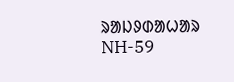ᱨᱟᱡᱽᱰᱟᱦᱟᱨ NH-59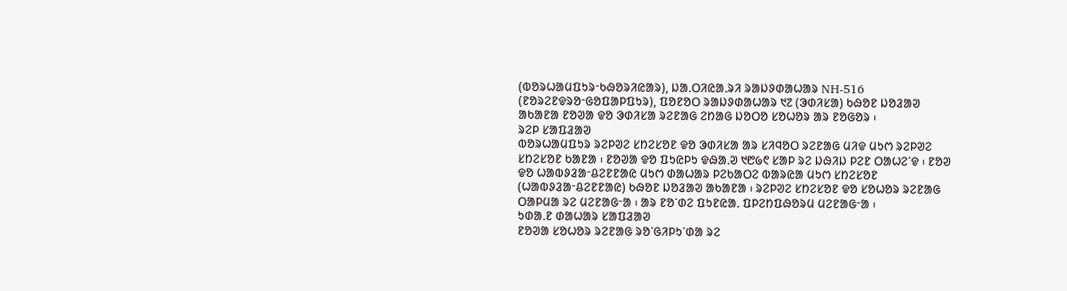(ᱵᱚᱨᱦᱟᱢᱯᱩᱨᱼᱠᱷᱚᱨᱤᱭᱟᱨ), ᱡᱟᱹᱛᱤᱭᱟᱹᱨᱤ ᱨᱟᱡᱽᱰᱟᱦᱟᱨ NH-516 (ᱱᱚᱨᱮᱱᱫᱨᱚᱼᱜᱚᱯᱟᱞᱯᱩᱨ), ᱯᱚᱱᱚᱛ ᱨᱟᱡᱽᱰᱟᱦᱟᱨ ᱑᱗ (ᱳᱰᱤᱥᱟ) ᱠᱷᱚᱱ ᱡᱚᱲᱟᱣ ᱟᱠᱟᱱᱟ ᱱᱚᱣᱟ ᱫᱚ ᱳᱰᱤᱥᱟ ᱨᱮᱱᱟᱜ ᱮᱴᱟᱜ ᱡᱚᱛᱚ ᱥᱚᱦᱚᱨ ᱟᱨ ᱱᱚᱜᱚᱨ ᱾
ᱨᱮᱞ ᱥᱟᱯᱲᱟᱣ
ᱵᱚᱨᱦᱟᱢᱯᱩᱨ ᱨᱮᱞᱣᱮ ᱥᱴᱮᱥᱚᱱ ᱫᱚ ᱳᱰᱤᱥᱟ ᱟᱨ ᱥᱤᱧᱚᱛ ᱨᱮᱱᱟᱜ ᱢᱤᱫ ᱢᱩᱬ ᱨᱮᱞᱣᱮ ᱥᱴᱮᱥᱚᱱ ᱠᱟᱱᱟ ᱾ ᱱᱚᱣᱟ ᱫᱚ ᱯᱩᱭᱞᱩ ᱫᱷᱟᱹᱣ ᱑᱘᱙᱖ ᱥᱟᱞ ᱨᱮ ᱡᱷᱤᱡ ᱞᱮᱱ ᱛᱟᱦᱮᱸᱫ ᱾ ᱱᱚᱣ ᱫᱚ ᱦᱟᱵᱽᱲᱟᱼᱪᱮᱱᱱᱟᱭ ᱢᱩᱬ ᱰᱟᱦᱟᱨ ᱞᱮᱠᱟᱛᱮ ᱵᱟᱨᱭᱟ ᱢᱩᱬ ᱥᱴᱮᱥᱚᱱ (ᱦᱟᱵᱽᱲᱟᱼᱪᱮᱱᱱᱟᱭ) ᱠᱷᱚᱱ ᱡᱚᱲᱟᱣ ᱟᱠᱟᱱᱟ ᱾ ᱨᱮᱞᱣᱮ ᱥᱴᱮᱥᱚᱱ ᱫᱚ ᱥᱚᱦᱚᱨ ᱨᱮᱱᱟᱜ ᱛᱟᱞᱢᱟ ᱨᱮ ᱢᱮᱱᱟᱜᱼᱟ ᱾ ᱟᱨ ᱱᱚᱸᱰᱮ ᱯᱩᱱᱭᱟᱹ ᱯᱞᱮᱴᱯᱷᱚᱨᱢ ᱢᱮᱱᱟᱜᱼᱟ ᱾
ᱩᱰᱟᱹᱱ ᱰᱟᱦᱟᱨ ᱥᱟᱯᱲᱟᱣ
ᱱᱚᱣᱟ ᱥᱚᱦᱚᱨ ᱨᱮᱱᱟᱜ ᱨᱚᱸᱜᱤᱞᱩᱸᱰᱟ ᱨᱮ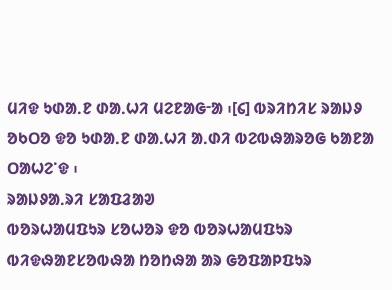ᱢᱤᱫ ᱩᱰᱟᱹᱱ ᱰᱟᱹᱦᱤ ᱢᱮᱱᱟᱜᱼᱟ ᱾[᱔] ᱵᱨᱤᱴᱤᱥ ᱨᱟᱡᱽ ᱚᱠᱛᱚ ᱫᱚ ᱩᱰᱟᱹᱱ ᱰᱟᱹᱦᱤ ᱟᱹᱰᱤ ᱵᱮᱵᱷᱟᱨᱚᱜ ᱠᱟᱱᱟ ᱛᱟᱦᱮᱸᱫ ᱾
ᱨᱟᱡᱽᱟᱹᱨᱤ ᱥᱟᱯᱲᱟᱣ
ᱵᱚᱨᱦᱟᱢᱯᱩᱨ ᱥᱚᱦᱚᱨ ᱫᱚ ᱵᱚᱨᱦᱟᱢᱯᱩᱨ ᱵᱤᱫᱷᱟᱱᱥᱚᱵᱷᱟ ᱴᱚᱴᱷᱟ ᱟᱨ ᱜᱚᱯᱟᱞᱯᱩᱨ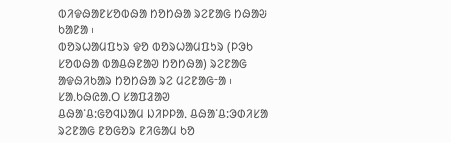ᱵᱤᱫᱷᱟᱱᱥᱚᱵᱷᱟ ᱴᱚᱴᱷᱟ ᱨᱮᱱᱟᱜ ᱴᱷᱟᱶ ᱠᱟᱱᱟ ᱾
ᱵᱚᱨᱦᱟᱢᱯᱩᱨ ᱫᱚ ᱵᱚᱨᱦᱟᱢᱯᱩᱨ (ᱞᱳᱠ ᱥᱚᱵᱷᱟ ᱵᱟᱪᱷᱱᱟᱣ ᱴᱚᱴᱷᱟ) ᱨᱮᱱᱟᱜ ᱟᱫᱷᱤᱠᱟᱨ ᱴᱚᱴᱷᱟ ᱨᱮ ᱢᱮᱱᱟᱜᱼᱟ ᱾
ᱥᱟᱹᱠᱷᱭᱟᱹᱛ ᱥᱟᱯᱲᱟᱣ
ᱪᱷᱟᱸᱪ:ᱜᱚᱧᱡᱟᱢ ᱡᱤᱞᱞᱟᱹ ᱪᱷᱟᱸᱪ:ᱳᱰᱤᱥᱟ ᱨᱮᱱᱟᱜ ᱱᱚᱜᱚᱨ ᱱᱤᱜᱟᱢ ᱠᱚ